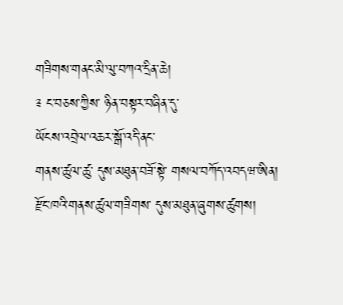གཟིགས་གནང་མི་ལུ་བཀའ་དྲིན་ཆེ།
༉ ང་བཅས་ཀྱིས་ ཉིན་བསྟར་བཞིན་དུ་
ཡོངས་འབྲེལ་འཆར་སྒོ་འདི་ནང་
གནས་ཚུལ་ཚུ་ དུས་མཐུན་བཟོ་སྟེ་ གསལ་བཀོད་འབདཝ་ཨིན།
རྫོང་ཁའི་གནས་ཚུལ་གཟིགས་ དུས་མཐུན་ཞུགས་ཚུགས།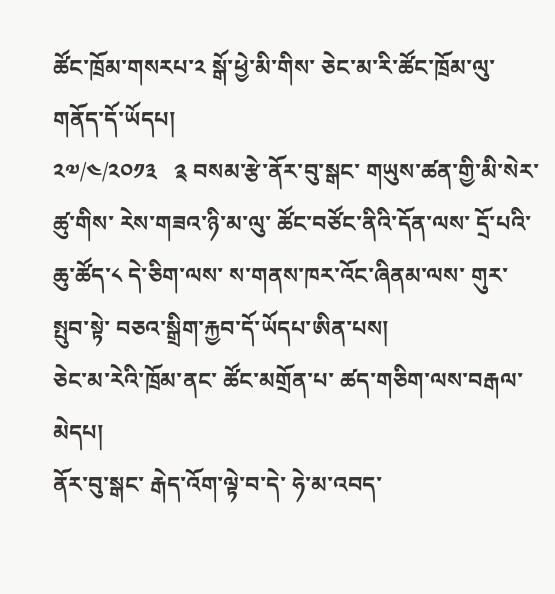ཚོང་ཁྲོམ་གསརཔ་༢ སྒོ་ཕྱེ་མི་གིས་ ཅེང་མ་རི་ཚོང་ཁྲོམ་ལུ་ གནོད་དོ་ཡོདཔ།
༢༧/༤/༢༠༡༣   ༉ བསམ་རྩེ་ནོར་བུ་སྒང་ གཡུས་ཚན་གྱི་མི་སེར་ཚུ་གིས་ རེས་གཟའ་ཉི་མ་ལུ་ ཚོང་བཙོང་ནིའི་དོན་ལས་ དྲོ་པའི་ཆུ་ཚོད་༨ དེ་ཅིག་ལས་ ས་གནས་ཁར་འོང་ཞིནམ་ལས་ གུར་སྤུབ་སྟེ་ བཅའ་སྒྲིག་རྐྱབ་དོ་ཡོདཔ་ཨིན་པས།
ཅེང་མ་རེའི་ཁྲོམ་ནང་ ཚོང་མགྲོན་པ་ ཚད་གཅིག་ལས་བརྒལ་མེདཔ།
ནོར་བུ་སྒང་ རྒེད་འོག་ལྟེ་བ་དེ་ ཧེ་མ་འབད་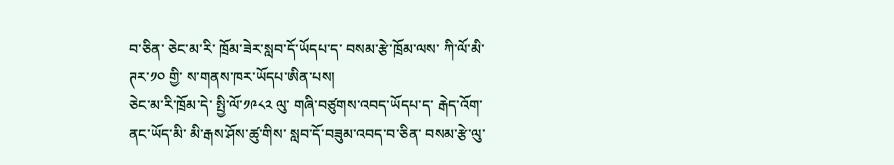བ་ཅིན་ ཅེང་མ་རི་ ཁྲོམ་ཟེར་སླབ་དོ་ཡོདཔ་ད་ བསམ་རྩེ་ཁྲོམ་ལས་ ཀི་ལོ་མི་ཊར་༡༠ གྱི་ ས་གནས་ཁར་ཡོདཔ་ཨིན་པས།
ཅེང་མ་རི་ཁྲོམ་དེ་ སྤྱི་ལོ་༡༩༨༢ ལུ་ གཞི་བཙུགས་འབད་ཡོདཔ་ད་ རྒེད་འོག་ནང་ཡོད་མི་ མི་རྒས་ཤོས་ཚུ་གིས་ སླབ་དོ་བཟུམ་འབད་བ་ཅིན་ བསམ་རྩེ་ལུ་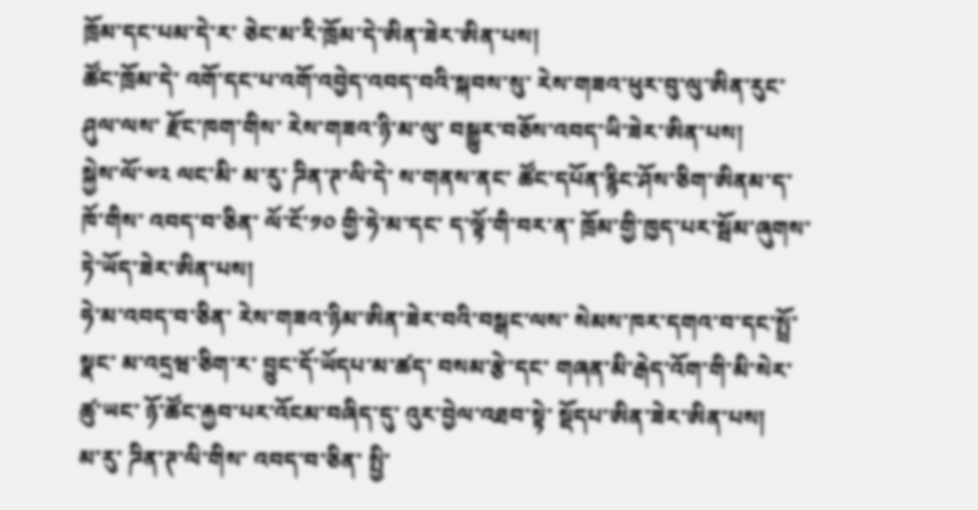ཁྲོམ་དང་པམ་དེ་ར་ ཅེང་མ་རི་ཁྲོམ་དེ་ཨིན་ཟེར་ཨིན་པས།
ཚོང་ཁྲོམ་དེ་ འགོ་དང་པ་འགོ་འབྱེད་འབད་བའི་སྐབས་སུ་ རེས་གཟའ་ཕུར་བུ་ལུ་ཨིན་རུང་ ཤུལ་ལས་ རྫོང་ཁག་གིས་ རེས་གཟའ་ཉི་མ་ལུ་ བསྒྱུར་བཅོས་འབད་ཡི་ཟེར་ཨིན་པས།
སྐྱེས་ལོ་༧༢ ལང་མི་ མ་རུ་ ཌིན་ཊ་ལི་དེ་ ས་གནས་ནང་ ཚོང་དཔོན་རྙིང་ཤོས་ཅིག་ཨིནམ་ད་ ཁོ་གིས་ འབད་བ་ཅིན་ ལོ་ངོ་༡༠ གྱི་ཧེ་མ་དང་ ད་ལྟོ་གི་བར་ན་ ཁྲོམ་གྱི་ཁྱད་པར་སྦོམ་ཞུགས་ཏེ་ཡོད་ཟེར་ཨིན་པས།
ཧེ་མ་འབད་བ་ཅིན་ རེས་གཟའ་ཉིམ་ཨིན་ཟེར་བའི་བསྒང་ལས་ སེམས་ཁར་དགའ་བ་དང་སྤྲོ་སྣང་ མ་འདྲཝ་ཅིག་ར་ བྱུང་དོ་ཡོདཔ་མ་ཚད་ བསམ་རྩེ་དང་ གཞན་མི་རྒེད་འོག་གི་མི་སེར་ཚུ་ཡང་ ཉོ་ཚོང་རྐྱབ་པར་འོངམ་བཞིད་དུ་ འུར་བྱེལ་འཐབ་སྟེ་ སྡོདཔ་ཨིན་ཟེར་ཨིན་པས།
མ་རུ་ ཌིན་ཊ་ལི་གིས་ འབད་བ་ཅིན་ སྤྱི་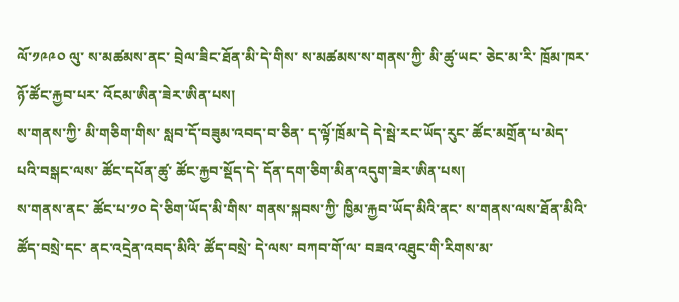ལོ་༡༩༩༠ ལུ་ ས་མཚམས་ནང་ བྲེལ་ཟིང་ཐོན་མི་དེ་གིས་ ས་མཚམས་ས་གནས་ཀྱི་ མི་ཚུ་ཡང་ ཅེང་མ་རི་ ཁྲོམ་ཁར་ ཉོ་ཚོང་རྐྱབ་པར་ འོངམ་ཨིན་ཟེར་ཨིན་པས།
ས་གནས་ཀྱི་ མི་གཅིག་གིས་ སླབ་དོ་བཟུམ་འབད་བ་ཅིན་ ད་ལྟོ་ཁྲོམ་དེ དེ་སྦེ་རང་ཡོད་རུང་ ཚོང་མགྲོན་པ་མེད་པའི་བསྒང་ལས་ ཚོང་དཔོན་ཚུ་ ཚོང་རྐྱབ་སྡོད་དེ་ དོན་དག་ཅིག་མིན་འདུག་ཟེར་ཨིན་པས།
ས་གནས་ནང་ ཚོང་པ་༡༠ དེ་ཅིག་ཡོད་མི་གིས་ གནས་སྐབས་ཀྱི་ ཁྱིམ་རྐྱབ་ཡོད་མིའི་ནང་ ས་གནས་ལས་ཐོན་མིའི་ ཚོད་བསྲེ་དང་ ནང་འདྲེན་འབད་མིའི་ ཚོད་བསྲེ་ དེ་ལས་ བཀབ་གོ་ལ་ བཟའ་འཐུང་གི་རིགས་མ་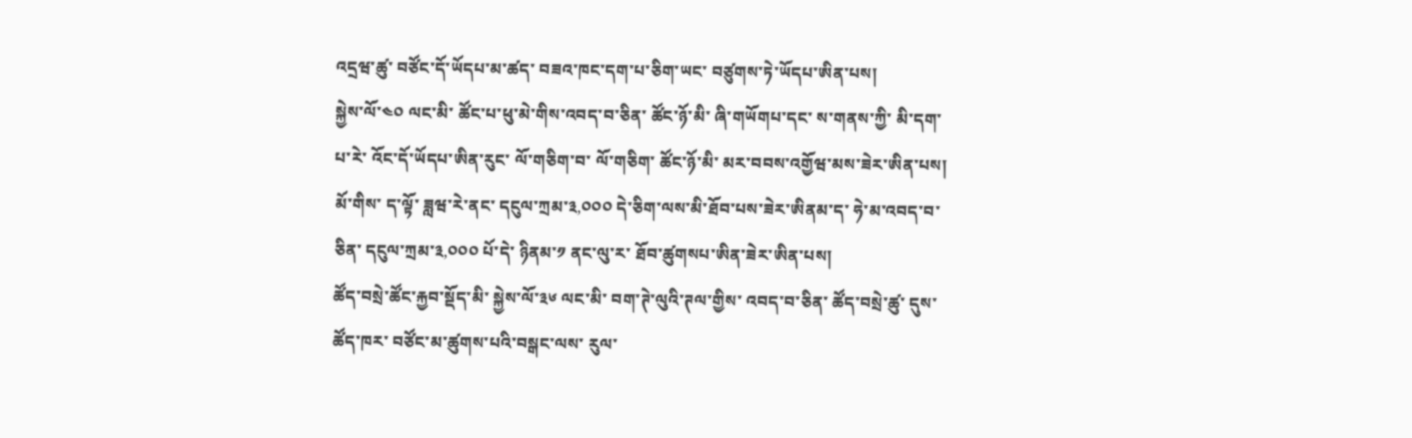འདྲཝ་ཚུ་ བཙོང་དོ་ཡོདཔ་མ་ཚད་ བཟའ་ཁང་དག་པ་ཅིག་ཡང་ བཙུགས་ཏེ་ཡོདཔ་ཨིན་པས།
སྐྱེས་ལོ་༤༠ ལང་མི་ ཚོང་པ་ཕུ་མེ་གིས་འབད་བ་ཅིན་ ཚོང་ཉོ་མི་ ཞི་གཡོགཔ་དང་ ས་གནས་ཀྱི་ མི་དག་པ་རེ་ འོང་དོ་ཡོདཔ་ཨིན་རུང་ ལོ་གཅིག་བ་ ལོ་གཅིག་ ཚོང་ཉོ་མི་ མར་བབས་འགྱོཝ་མས་ཟེར་ཨིན་པས།
མོ་གིས་ ད་ལྟོ་ ཟླཝ་རེ་ནང་ དངུལ་ཀྲམ་༣,༠༠༠ དེ་ཅིག་ལས་མི་ཐོབ་པས་ཟེར་ཨིནམ་ད་ ཧེ་མ་འབད་བ་ཅིན་ དངུལ་ཀྲམ་༣,༠༠༠ པོ་དེ་ ཉིནམ་༡ ནང་ལུ་ར་ ཐོབ་ཚུགསཔ་ཨིན་ཟེར་ཨིན་པས།
ཚོད་བསྲེ་ཚོང་རྐྱབ་སྡོད་མི་ སྐྱེས་ལོ་༣༦ ལང་མི་ བག་ཊེ་ལུའི་ཊལ་གྱིས་ འབད་བ་ཅིན་ ཚོད་བསྲེ་ཚུ་ དུས་ཚོད་ཁར་ བཙོང་མ་ཚུགས་པའི་བསྒང་ལས་ རུལ་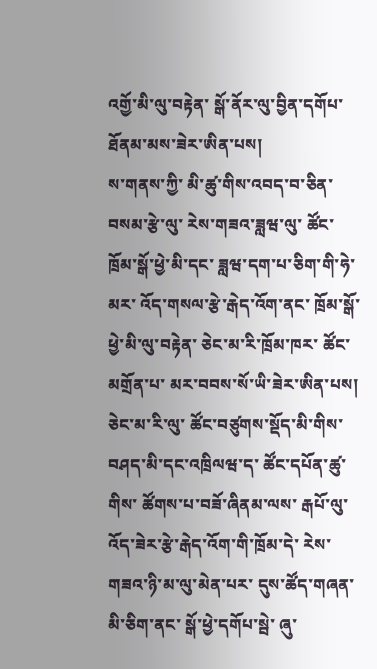འགྱོ་མི་ལུ་བརྟེན་ སྒོ་ནོར་ལུ་བྱིན་དགོཔ་ཐོནམ་མས་ཟེར་ཨིན་པས།
ས་གནས་ཀྱི་ མི་ཚུ་གིས་འབད་བ་ཅིན་ བསམ་རྩེ་ལུ་ རེས་གཟའ་ཟླཝ་ལུ་ ཚོང་ཁྲོམ་སྒོ་ཕྱེ་མི་དང་ ཟླཝ་དག་པ་ཅིག་གི་ཧེ་མར་ འོད་གསལ་རྩེ་རྒེད་འོག་ནང་ ཁྲོམ་སྒོ་ཕྱེ་མི་ལུ་བརྟེན་ ཅེང་མ་རི་ཁྲོམ་ཁར་ ཚོང་མགྲོན་པ་ མར་བབས་སོ་ཡི་ཟེར་ཨིན་པས།
ཅེང་མ་རི་ལུ་ ཚོང་བཙུགས་སྡོད་མི་གིས་ བཤད་མི་དང་འཁྲིལཝ་ད་ ཚོང་དཔོན་ཚུ་གིས་ ཚོགས་པ་བཟོ་ཞིནམ་ལས་ རྒཔོ་ལུ་ འོད་ཟེར་རྩེ་རྒེད་འོག་གི་ཁྲོམ་དེ་ རེས་གཟའ་ཉི་མ་ལུ་མེན་པར་ དུས་ཚོད་གཞན་མི་ཅིག་ནང་ སྒོ་ཕྱེ་དགོཔ་སྦེ་ ཞུ་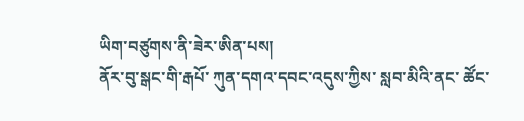ཡིག་བཙུགས་ནི་ཟེར་ཨིན་པས།
ནོར་བུ་སྒང་གི་རྒཔོ་ ཀུན་དགའ་དབང་འདུས་ཀྱིས་ སླབ་མིའི་ནང་ ཚོང་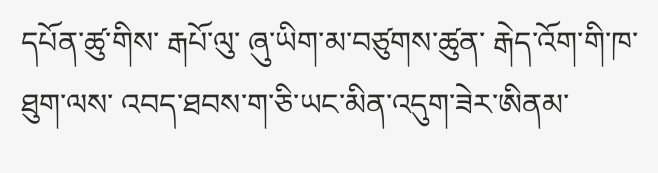དཔོན་ཚུ་གིས་ རྒཔོ་ལུ་ ཞུ་ཡིག་མ་བཙུགས་ཚུན་ རྒེད་འོག་གི་ཁ་ཐུག་ལས་ འབད་ཐབས་ག་ཅི་ཡང་མིན་འདུག་ཟེར་ཨིནམ་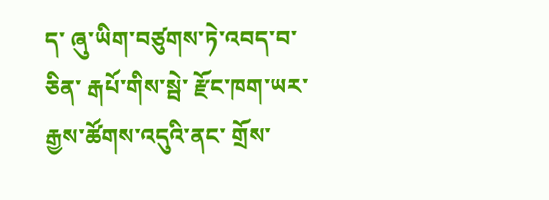ད་ ཞུ་ཡིག་བཙུགས་ཏེ་འབད་བ་ཅིན་ རྒཔོ་གིས་སྦེ་ རྫོང་ཁག་ཡར་རྒྱས་ཚོགས་འདུའི་ནང་ གྲོས་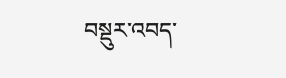བསྡུར་འབད་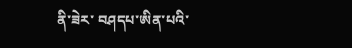ནི་ཟེར་ བཤདཔ་ཨིན་པའི་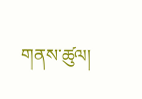གནས་ཚུལ།